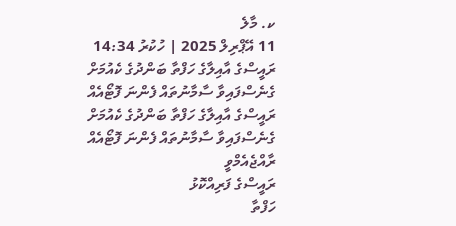ކ. މާލެ
11 އޭޕްރިލް 2025 | ހުކުރު 14:34
ރައީސްގެ އާއިލާގެ ހަފްތާ ބަންދުގެ ކެއުމަށް ގެނެސްފައިވާ ސާމާނުތައް ފެންނަ ފޮޓޯއެއް
ރައީސްގެ އާއިލާގެ ހަފްތާ ބަންދުގެ ކެއުމަށް ގެނެސްފައިވާ ސާމާނުތައް ފެންނަ ފޮޓޯއެއް
ރާއްޖެއެމްވީ
ރައީސްގެ ފަރިއްކޮޅު
ހަފްތާ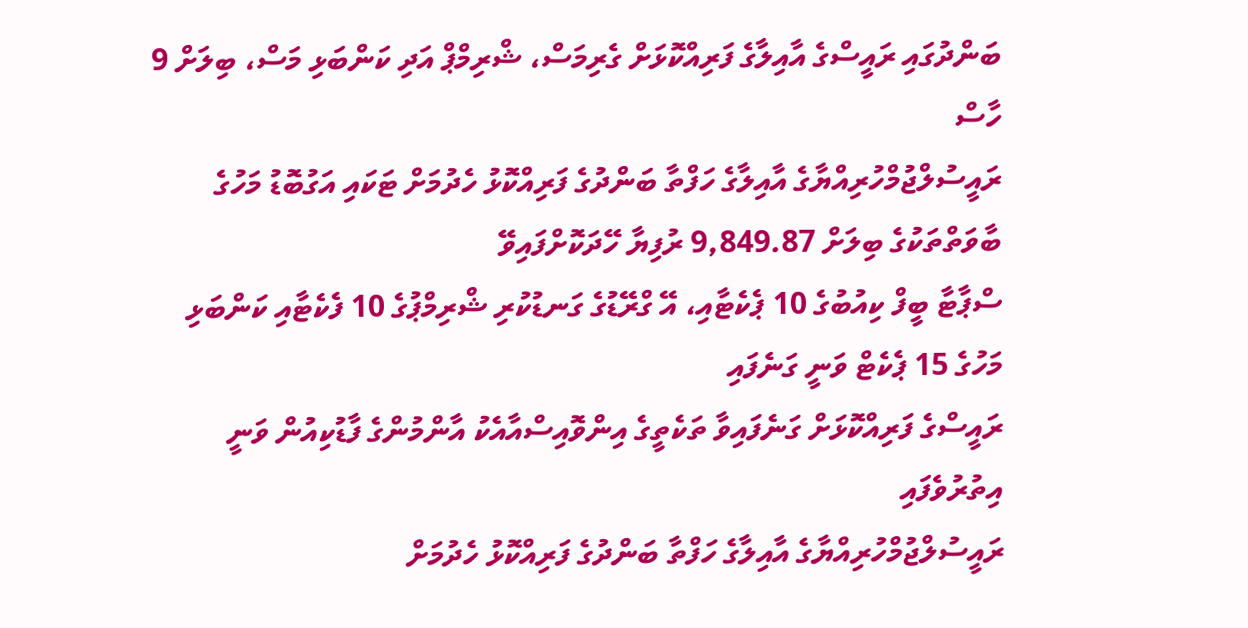ބަންދުގައި ރައީސްގެ އާއިލާގެ ފަރިއްކޮޅަށް ގެރިމަސް، ޝްރިމްޕް އަދި ކަންބަޅި މަސް، ބިލަށް 9 ހާސް
ރައީސުލްޖުމްހުރިއްޔާގެ އާއިލާގެ ހަފްތާ ބަންދުގެ ފަރިއްކޮޅު ހެދުމަށް ޓަކައި އަގުބޮޑު މަހުގެ ބާވަތްތަކުގެ ބިލަށް 9,849.87 ރުފިޔާ ހޭދަކޮށްފައިވޭ
ސްޕާޓާ ބީފް ކިއުބުގެ 10 ޕެކެޓާއި، އޭ ގްރޭޑުގެ ގަނޑުކުރި ޝްރިމްޕުގެ 10 ފެކެޓާއި ކަންބަޅި މަހުގެ 15 ޕެކެޓް ވަނީ ގަނެފައި
ރައީސްގެ ފަރިއްކޮޅަށް ގަނެފައިވާ ތަކެތީގެ އިންވޮއިސްއާއެކު އާންމުންގެ ފާޑުކިއުން ވަނީ އިތުރުވެފައި
ރައީސުލްޖުމްހުރިއްޔާގެ އާއިލާގެ ހަފްތާ ބަންދުގެ ފަރިއްކޮޅު ހެދުމަށް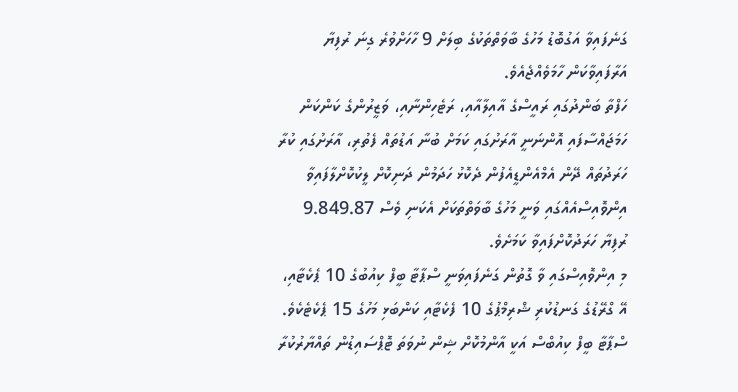ގަނެފައިވާ އަގުބޮޑު މަހުގެ ބާވަތްތަކުގެ ބިލަށް 9 ހާހަށްވުރެ ގިނަ ރުފިޔާ އަރާފައިވާކަން ހާމަވެއްޖެއެވެ.
ހަފްތާ ބަންދުގައި ރައީސްގެ އާއިލާއާއި، ރަޓެހިންނާއި، ވަޒީރުންގެ ކަންކަން ހަމަޖައްސާފައި އޮންނަނީ އާރަށުގައި ކަމަށް ބުނާ އަޑުތައް ފެތުރި، އާރަށުގައި ކުރާ ހަރަދުތައް ދޭން އެމްއެންޑީއެފުން ދެކޮޅު ހަދަމުން ދަނިކޮށް ލީކުކޮށްލާފައިވާ އިންވޮއިސްއެއްގައި ވަނީ މަހުގެ ބާވަތްތަކަށް އެކަނި ވެސް 9.849.87 ރުފިޔާ ހަރަދުކޮށްފައިވާ ކަމަށެވެ.
މި އިންވޮއިސްގައި ވާ ގޮތުން ގަނެފައިވަނީ ސްޕާޓާ ބީފް ކިއުބުގެ 10 ޕެކެޓާއި، އޭ ގްރޭޑުގެ ގަނޑުކުރި ޝްރިމްޕުގެ 10 ފެކެޓާއި ކަންބަޅި މަހުގެ 15 ޕެކެޓެކެވެ.
ސްޕާޓާ ބީފް ކިއުބްސް އަކީ އާންމުކޮށް ޝިން ނުވަތަ ޓޮޕްސައިޑުން ތައްޔާރުކުރާ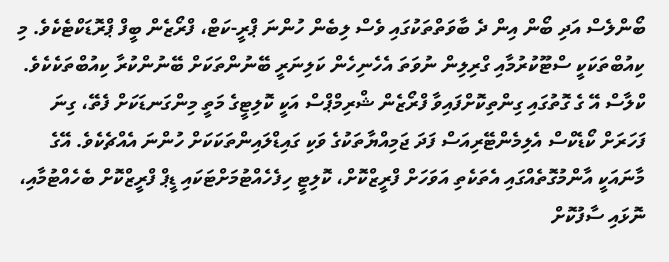ބޯންލެސް އަދި ބޯން އިން ދެ ބާވަތްތަކުގައި ވެސް ލިބެން ހުންނަ ޕްރީ-ކަޓް، ފްރޯޒެން ބީފް ޕްރޮޑަކްޓެކެވެ. މި ކިއުބްތަކަކީ ސްޓޫކުރުމާއި ގްރިލިން ނުވަތަ އެހެނިހެން ކަލިނަރީ ބޭނުންތަކަށް ބޭނުންކުރާ ކިއުބްތަކެކެވެ.
ކްލާސް އޭ ގެ ގޮތުގައި ގިންތިކޮށްފައިވާ ފްރޯޒެން ޝްރިމްޕްސް އަކީ ކޮލިޓީގެ މަތީ މިންގަނޑަކަށް ފެތޭ، ގިނަ ފަހަރަށް ކޯޑެކްސް އެލިމެންޓޭރިއަސް ފަދަ ޖަމިއްޔާތަކުގެ ވަކި ގައިޑްލައިންތަކަކަށް ހުންނަ އެއްޗެކެވެ. އޭގެ މާނައަކީ އާންމުގޮތެއްގައި އެތަކެތި އަވަހަށް ފްރީޒްކޮށް، ކޮލިޓީ ހިފެހެއްޓުމަށްޓަކައި ޑީޕް ފްރީޒްކޮށް ބެހެއްޓުމާއި، ނޮޅައި ސާފުކޮށް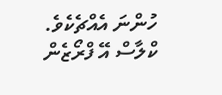ހުންނަ އެއްޗެކެވެ. ކްލާސް އޭ ފްރޯޒެން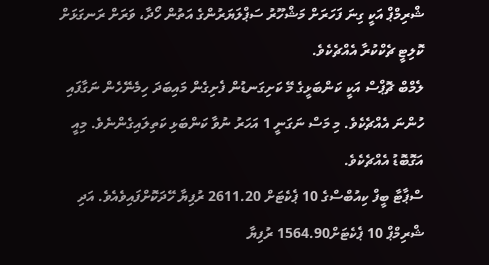ޝްރިމްޕް އަކީ ގިނަ ފަހަރަށް މަޝްހޫރު ސަޕްލަޔަރުންގެ އަތުން ހޯދާ، ވަރަށް ރަނގަޅަށް ކޮލިޓީ ޗެކްކުރާ އެއްޗެކެވެ.
ލެމްބް ޗޮޕްސް އަކީ ކަންބަޅީގެ މޭ ކަށިގަނޑުން ފެށިގެން މައިބަދަ ހިމެނޭހެން ނަގާފައި ހުންނަ އެއްޗެކެވެ. މި މަސް ނަގަނީ 1 އަހަރު ނުވާ ކަންބަޅި ކަތިލައިގެންނެވެ. މިއީ އަގޮބޮޑު އެއްޗެކެވެ.
ސްޕާޓާ ބީފް ކިއުބްސްގެ 10 ޕެކެޓަށް 2611.20 ރުފިޔާ ހޭދަކޮށްފައިވެއެވެ. އަދި ޝްރިމްޕް 10 ޕެކެޓަށް1564.90 ރުފިޔާ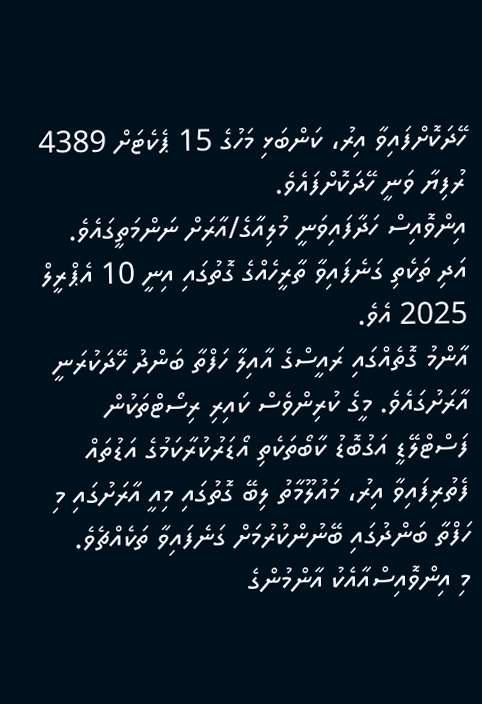ހޭދަކޮށްފައިވާ އިރު، ކަންބަޅި މަހުގެ 15 ޕެކެޓަށް 4389 ރުފިޔާ ވަނީ ހޭދަކޮށްފައެވެ.
އިންވޮއިސް ހަދާފައިވަނީ މުލިއާގެ/އާރަށް ނަންމަތީގައެވެ. އަދި ތަކެތި ގަނެފައިވާ ތާރީހެއްގެ ގޮތުގައި އިނީ 10 އެޕްރީލް 2025 އެވެ.
އާންމު ގޮތެއްގައި ރައީސްގެ އާއިލާ ހަފްތާ ބަންދު ހޭދަކުރަނީ އާރަށުގައެވެ. މީގެ ކުރިންވެސް ކައިރި ރިސޯޓްތަކުން ފަސްޓްލޭޑީ އަގުބޮޑު ކާބޯތަކެތި އޯޑަރުކުރާކަމުގެ އަޑުތައް ފެތުރިފައިވާ އިރު، މައުލޫމާތު ލިބޭ ގޮތުގައި މިއީ އާރަށުގައި މި ހަފްތާ ބަންދުގައި ބޭނުންކުރުމަށް ގަނެފައިވާ ތަކެއްޗެވެ.
މި އިންވޮއިސްއާއެކު އާންމުންގެ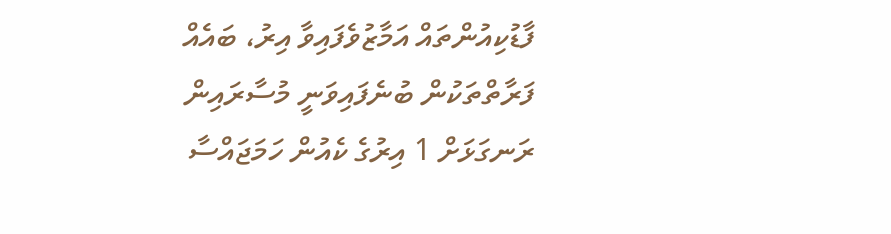ފާޑުކިއުންތައް އަމާޒުވެފައިވާ އިރު، ބައެއް ފަރާތްތަކުން ބުނެފައިވަނީ މުސާރައިން ރަނގަޅަށް 1 އިރުގެ ކެއުން ހަމަޖައްސާ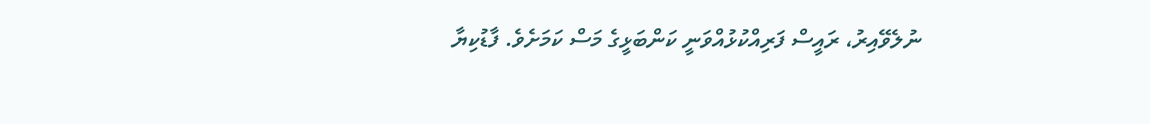ނުލެވޭއިރު، ރައީސް ފަރިއްކުޅުއްވަނީ ކަންބަޅީގެ މަސް ކަމަށެވެ. ފާޑުކިޔާ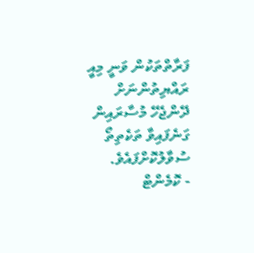ފަރާތްތަކުން ވަނީ މިއީ ރައްޔިތުންނަށް ދޭންޖެހޭ މުސާރައިން ގަނެފައިވާ ތަކެތިތޯ ސުވާލުކޮށްފައެވެ.
- ކޮމެންޓް